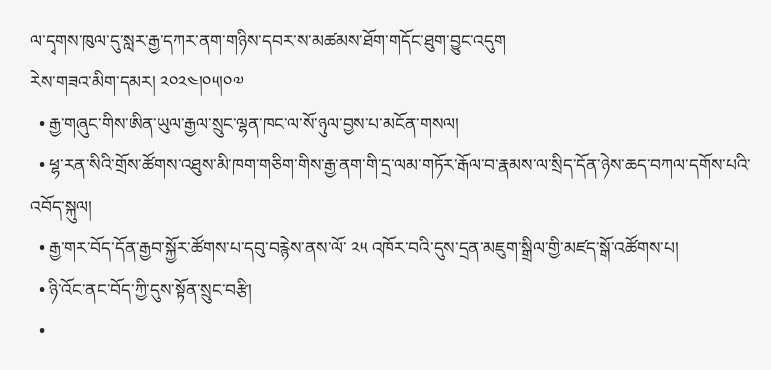ལ་དྭགས་ཁུལ་དུ་སླར་རྒྱ་དཀར་ནག་གཉིས་དབར་ས་མཚམས་ཐོག་གདོང་ཐུག་བྱུང་འདུག
རེས་གཟའ་མིག་དམར། ༢༠༢༤།༠༥།༠༧
  • རྒྱ་གཞུང་གིས་ཨིན་ཡུལ་རྒྱལ་སྲུང་ལྷན་ཁང་ལ་སོ་ཉུལ་བྱས་པ་མངོན་གསལ།
  • ཕྷ་རན་སིའི་གྲོས་ཚོགས་འཐུས་མི་ཁག་གཅིག་གིས་རྒྱ་ནག་གི་དྲ་ལམ་གཏོར་རྒོལ་བ་རྣམས་ལ་སྲིད་དོན་ཉེས་ཆད་བཀལ་དགོས་པའི་འབོད་སྐུལ།
  • རྒྱ་གར་བོད་དོན་རྒྱབ་སྐྱོར་ཚོགས་པ་དབུ་བརྙེས་ནས་ལོ་ ༢༥ འཁོར་བའི་དུས་དྲན་མཇུག་སྒྲིལ་གྱི་མཛད་སྒོ་འཚོགས་པ།
  • ཉི་འོང་ནང་བོད་ཀྱི་དུས་སྟོན་སྲུང་བརྩི།
  •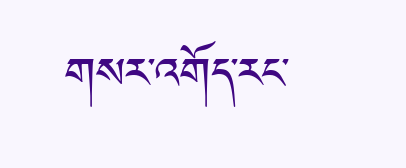གསར་འགོད་རང་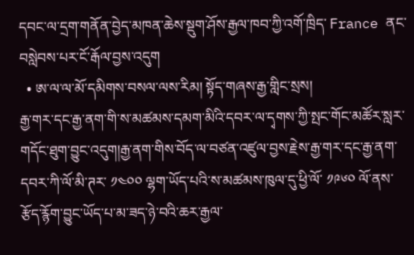དབང་ལ་དྲག་གནོན་བྱེད་མཁན་ཆེས་སྡུག་ཤོས་རྒྱལ་ཁབ་ཀྱི་འགོ་ཁྲིད་ France ནང་བསླེབས་པར་ངོ་རྒོལ་བྱས་འདུག
  • ཨ་ལ་ལ་མོ་དམིགས་བསལ་ལས་རིམ། སྟོད་གཞས་རྒྱ་གླིང་སྲས།
རྒྱ་གར་དང་རྒྱ་ནག་གི་ས་མཚམས་དམག་མིའི་དབར་ལ་དྭགས་ཀྱི་སྤང་གོང་མཚོར་སླར་གདོང་ཐུག་བྱུང་འདུག།རྒྱ་ནག་གིས་བོད་ལ་བཙན་འཛུལ་བྱས་རྗེས་རྒྱ་གར་དང་རྒྱ་ནག་དབར་ཀི་ལོ་མི་ཊར་ ༡༤༠༠ ལྷག་ཡོད་པའི་ས་མཚམས་ཁུལ་དུ་ཕྱི་ལོ་ ༡༩༦༠ ལོ་ནས་རྩོད་རྙོག་བྱུང་ཡོད་པ་མ་ཟད་ཉེ་བའི་ཆར་རྒྱལ་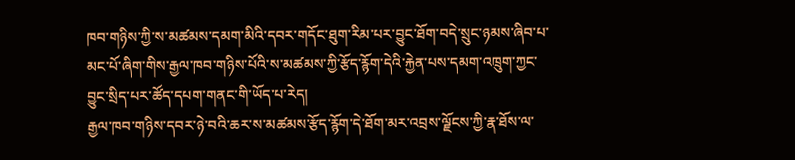ཁབ་གཉིས་ཀྱི་ས་མཚམས་དམག་མིའི་དབར་གདོང་ཐུག་རིམ་པར་བྱུང་ཐོག་བདེ་སྲུང་ཉམས་ཞིབ་པ་མང་པོ་ཞིག་གིས་རྒྱལ་ཁབ་གཉིས་པོའི་ས་མཚམས་ཀྱི་རྩོད་རྙོག་དེའི་རྐྱེན་པས་དམག་འཁྲུག་ཀྱང་བྱུང་སྲིད་པར་ཚོད་དཔག་གནང་གི་ཡོད་པ་རེད།
རྒྱལ་ཁབ་གཉིས་དབར་ཉེ་བའི་ཆར་ས་མཚམས་རྩོད་རྙོག་དེ་ཐོག་མར་འབྲས་ལྗོངས་ཀྱི་རྣ་ཐོས་ལ་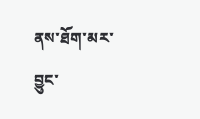ནས་ཐོག་མར་བྱུང་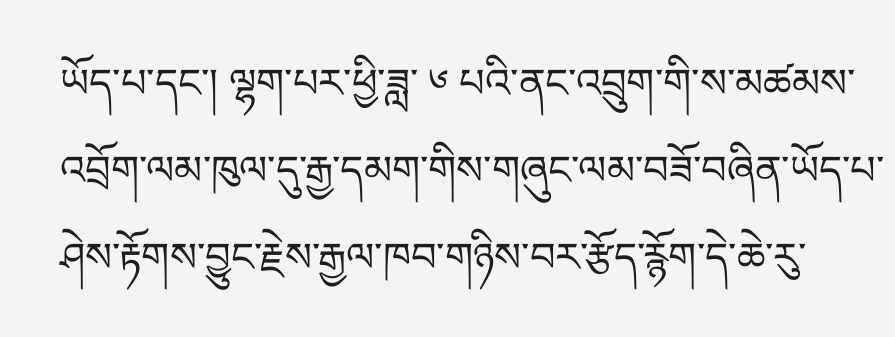ཡོད་པ་དང་། ལྷག་པར་ཕྱི་ཟླ་ ༦ པའི་ནང་འབྲུག་གི་ས་མཚམས་འབྲོག་ལམ་ཁུལ་དུ་རྒྱ་དམག་གིས་གཞུང་ལམ་བཟོ་བཞིན་ཡོད་པ་ཤེས་རྟོགས་བྱུང་རྗེས་རྒྱལ་ཁབ་གཉིས་བར་རྩོད་རྙོག་དེ་ཆེ་རུ་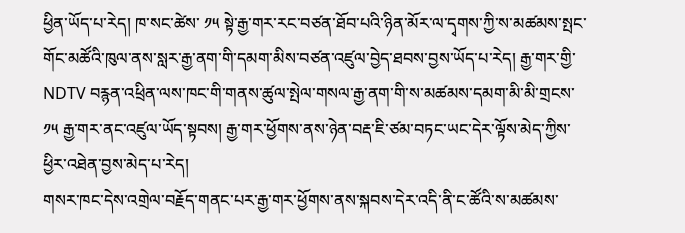ཕྱིན་ཡོད་པ་རེད། ཁ་སང་ཚེས་ ༡༥ སྟེ་རྒྱ་གར་རང་བཙན་ཐོབ་པའི་ཉིན་མོར་ལ་དྭགས་ཀྱི་ས་མཚམས་སྤང་གོང་མཚོའི་ཁུལ་ནས་སླར་རྒྱ་ནག་གི་དམག་མིས་བཙན་འཛུལ་བྱེད་ཐབས་བྱས་ཡོད་པ་རེད། རྒྱ་གར་གྱི་ NDTV བརྙན་འཕྲིན་ལས་ཁང་གི་གནས་ཚུལ་སྤེལ་གསལ་རྒྱ་ནག་གི་ས་མཚམས་དམག་མི་མི་གྲངས་ ༡༥ རྒྱ་གར་ནང་འཛུལ་ཡོད་སྟབས། རྒྱ་གར་ཕྱོགས་ནས་ཉེན་བརྡ་ཇི་ཙམ་བཏང་ཡང་དེར་ལྟོས་མེད་ཀྱིས་ཕྱིར་འཐེན་བྱས་མེད་པ་རེད།
གསར་ཁང་དེས་འགྲེལ་བརྗོད་གནང་པར་རྒྱ་གར་ཕྱོགས་ནས་སྐབས་དེར་འདི་ནི་ང་ཚོའི་ས་མཚམས་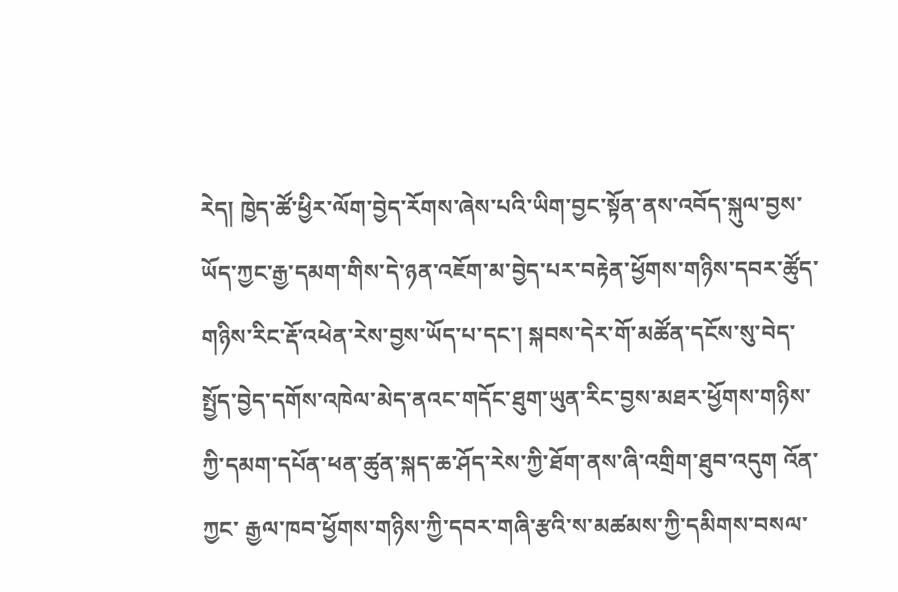རེད། ཁྱེད་ཚོ་ཕྱིར་ལོག་བྱེད་རོགས་ཞེས་པའི་ཡིག་བྱང་སྟོན་ནས་འབོད་སྐུལ་བྱས་ཡོད་ཀྱང་རྒྱ་དམག་གིས་དེ་ཉན་འཇོག་མ་བྱེད་པར་བརྟེན་ཕྱོགས་གཉིས་དབར་ཚོུད་གཉིས་རིང་རྡོ་འཕེན་རེས་བྱས་ཡོད་པ་དང་། སྐབས་དེར་གོ་མཚོན་དངོས་སུ་བེད་སྤྱོད་བྱེད་དགོས་འཁེལ་མེད་ནའང་གདོང་ཐུག་ཡུན་རིང་བྱས་མཐར་ཕྱོགས་གཉིས་ཀྱི་དམག་དཔོན་ཕན་ཚུན་སྐད་ཆ་ཤོད་རེས་ཀྱི་ཐོག་ནས་ཞི་འགྲིག་ཐུབ་འདུག འོན་ཀྱང་ རྒྱལ་ཁབ་ཕྱོགས་གཉིས་ཀྱི་དབར་གཞི་རྩའི་ས་མཚམས་ཀྱི་དམིགས་བསལ་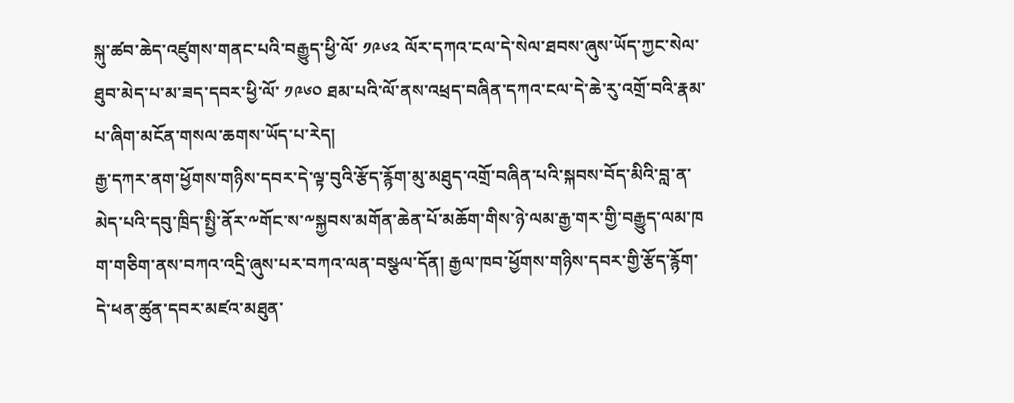སྐུ་ཚབ་ཆེད་འཛུགས་གནང་པའི་བརྒྱུད་ཕྱི་ལོ་ ༡༩༦༢ ལོར་དཀའ་ངལ་དེ་སེལ་ཐབས་ཞུས་ཡོད་ཀྱང་སེལ་ཐུབ་མེད་པ་མ་ཟད་དབར་ཕྱི་ལོ་ ༡༩༦༠ ཐམ་པའི་ལོ་ནས་འཕྲད་བཞིན་དཀའ་ངལ་དེ་ཆེ་རུ་འགྲོ་བའི་རྣམ་པ་ཞིག་མངོན་གསལ་ཆགས་ཡོད་པ་རེད།
རྒྱ་དཀར་ནག་ཕྱོགས་གཉིས་དབར་དེ་ལྟ་བུའི་རྩོད་རྙོག་མུ་མཐུད་འགྲོ་བཞིན་པའི་སྐབས་བོད་མིའི་བླ་ན་མེད་པའི་དབུ་ཁྲིད་སྤྱི་ནོར་༸གོང་ས་༸སྐྱབས་མགོན་ཆེན་པོ་མཆོག་གིས་ཉེ་ལམ་རྒྱ་གར་གྱི་བརྒྱུད་ལམ་ཁ ག་གཅིག་ནས་བཀའ་འདྲི་ཞུས་པར་བཀའ་ལན་བསྩལ་དོན། རྒྱལ་ཁབ་ཕྱོགས་གཉིས་དབར་གྱི་རྩོད་རྙོག་དེ་ཕན་ཚུན་དབར་མཛའ་མཐུན་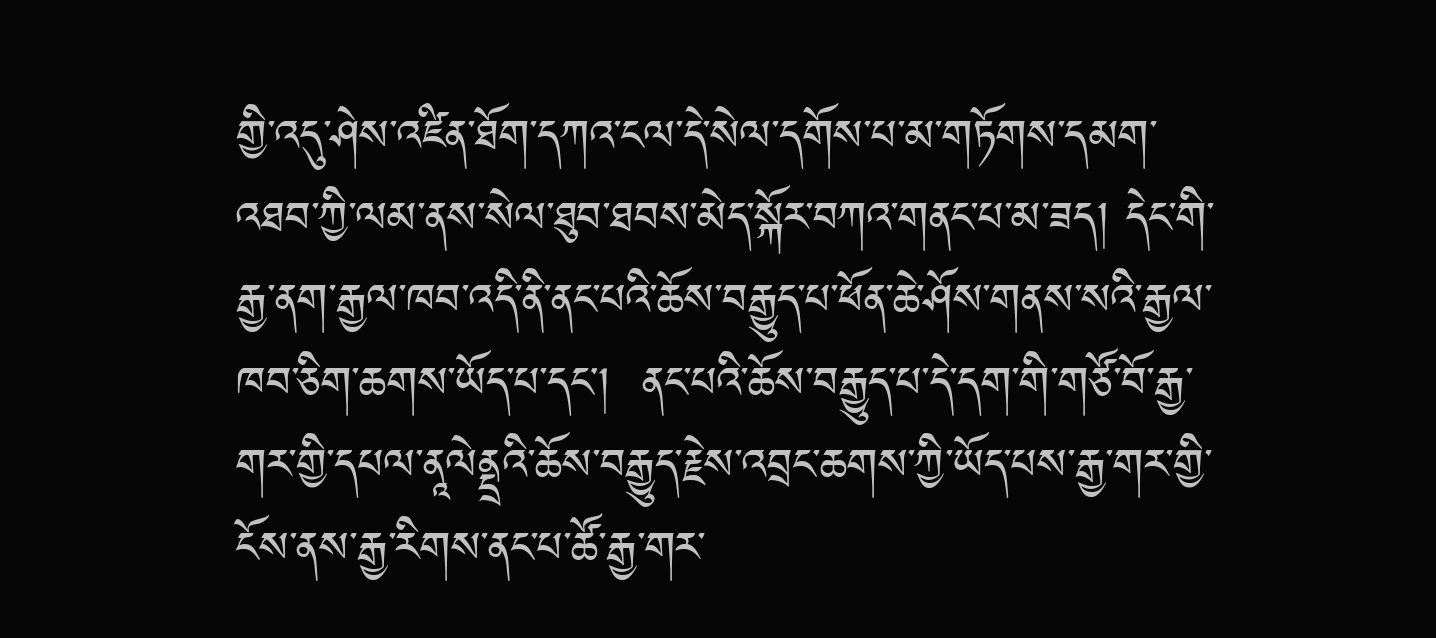གྱི་འདུ་ཤེས་འཛིན་ཐོག་དཀའ་ངལ་དེ་སེལ་དགོས་པ་མ་གཏོགས་དམག་འཐབ་ཀྱི་ལམ་ནས་སེལ་ཐུབ་ཐབས་མེད་སྐོར་བཀའ་གནང་པ་མ་ཟད། དེང་གི་རྒྱ་ནག་རྒྱལ་ཁབ་འདི་ནི་ནང་པའི་ཆོས་བརྒྱུད་པ་ཕོན་ཆེ་ཤོས་གནས་སའི་རྒྱལ་ཁབ་ཅིག་ཆགས་ཡོད་པ་དང།  ནང་པའི་ཆོས་བརྒྱུད་པ་དེ་དག་གི་གཙོ་བོ་རྒྱ་གར་གྱི་དཔལ་ནཱལེནྡྲའི་ཆོས་བརྒྱུད་རྗེས་འབྲང་ཆགས་ཀྱི་ཡོད་པས་རྒྱ་གར་གྱི་ངོས་ནས་རྒྱ་རིགས་ནང་པ་ཚོ་རྒྱ་གར་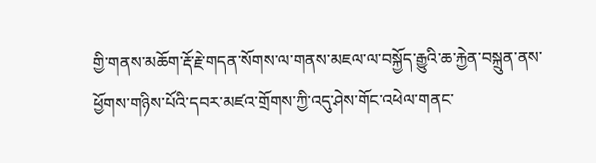གྱི་གནས་མཆོག་རྡོ་རྗེ་གདན་སོགས་ལ་གནས་མཇལ་ལ་བསྐྱོད་རྒྱུའི་ཆ་རྐྱེན་བསྐྲུན་ནས་ཕྱོགས་གཉིས་པོའི་དབར་མཛའ་གྲོགས་ཀྱི་འདུ་ཤེས་གོང་འཕེལ་གནང་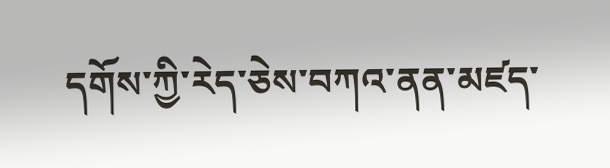དགོས་ཀྱི་རེད་ཅེས་བཀའ་ནན་མཛད་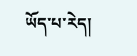ཡོད་པ་རེད།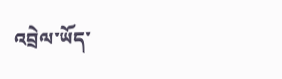འབྲེལ་ཡོད་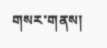གསར་གནས།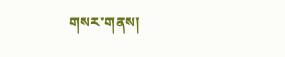གསར་གནས།